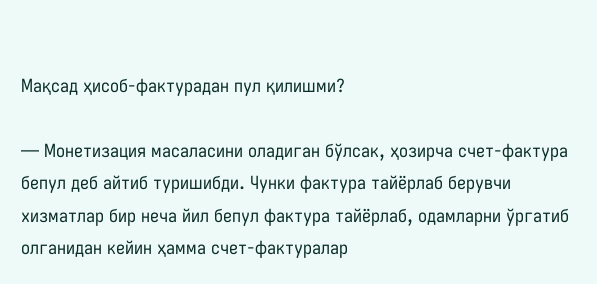Мақсад ҳисоб-фактурадан пул қилишми?

— Монетизация масаласини оладиган бўлсак, ҳозирча счет-фактура бепул деб айтиб туришибди. Чунки фактура тайёрлаб берувчи хизматлар бир неча йил бепул фактура тайёрлаб, одамларни ўргатиб олганидан кейин ҳамма счет-фактуралар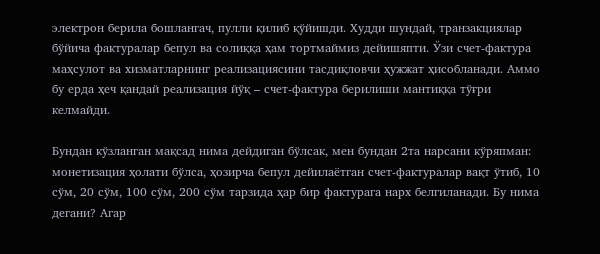электрон берила бошлангач, пулли қилиб қўйишди. Худди шундай, транзакциялар бўйича фактуралар бепул ва солиққа ҳам тортмаймиз дейишяпти. Ўзи счет-фактура маҳсулот ва хизматларнинг реализациясини тасдиқловчи ҳужжат ҳисобланади. Аммо бу ерда ҳеч қандай реализация йўқ – счет-фактура берилиши мантиққа тўғри келмайди.

Бундан кўзланган мақсад нима дейдиган бўлсак, мен бундан 2та нарсани кўряпман: монетизация ҳолати бўлса, ҳозирча бепул дейилаётган счет-фактуралар вақт ўтиб, 10 сўм, 20 сўм, 100 сўм, 200 сўм тарзида ҳар бир фактурага нарх белгиланади. Бу нима дегани? Агар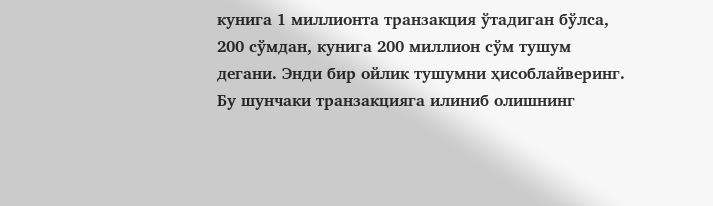кунига 1 миллионта транзакция ўтадиган бўлса, 200 сўмдан, кунига 200 миллион сўм тушум дегани. Энди бир ойлик тушумни ҳисоблайверинг. Бу шунчаки транзакцияга илиниб олишнинг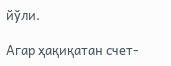йўли.

Агар ҳақиқатан счет-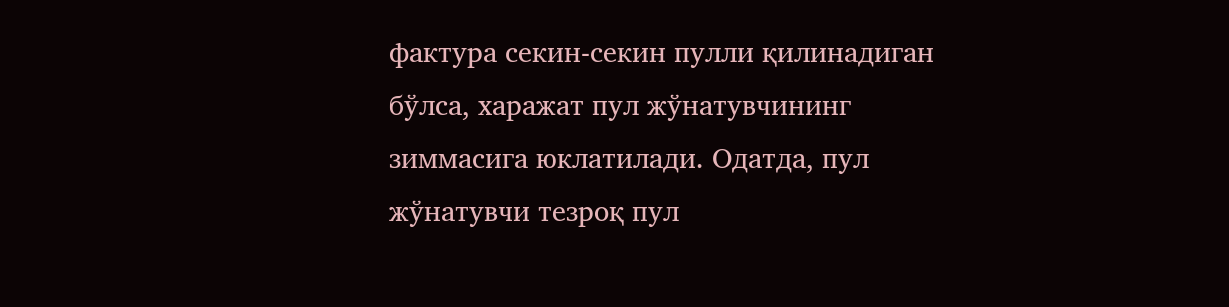фактура секин-секин пулли қилинадиган бўлса, харажат пул жўнатувчининг зиммасига юклатилади. Одатда, пул жўнатувчи тезроқ пул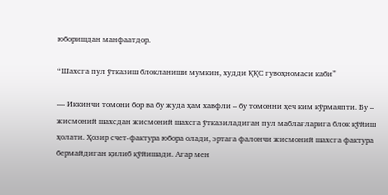юборишдан манфаатдор.

“Шахсга пул ўтказиш блокланиши мумкин, худди ҚҚС гувоҳномаси каби”

— Иккинчи томони бор ва бу жуда ҳам хавфли – бу томонни ҳеч ким кўрмаяпти. Бу – жисмоний шахсдан жисмоний шахсга ўтказиладиган пул маблағларига блок қўйиш ҳолати. Ҳозир счет-фактура юбора олади, эртага фалончи жисмоний шахсга фактура бермайдиган қилиб қўйишади. Агар мен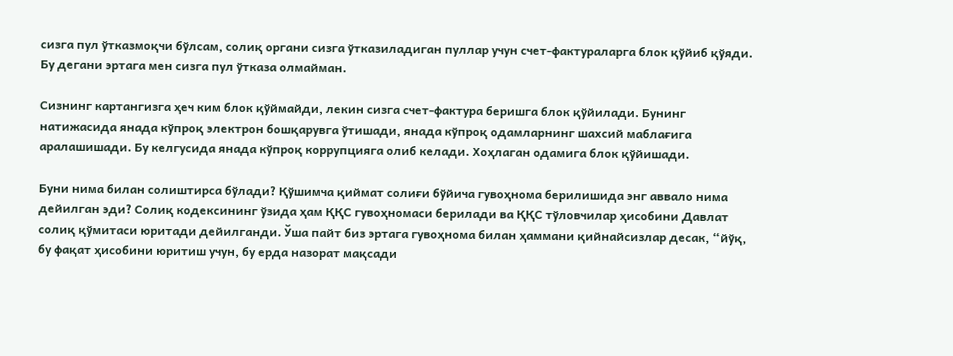сизга пул ўтказмоқчи бўлсам, солиқ органи сизга ўтказиладиган пуллар учун счет-фактураларга блок қўйиб қўяди. Бу дегани эртага мен сизга пул ўтказа олмайман.

Сизнинг картангизга ҳеч ким блок қўймайди, лекин сизга счет-фактура беришга блок қўйилади. Бунинг натижасида янада кўпроқ электрон бошқарувга ўтишади, янада кўпроқ одамларнинг шахсий маблағига аралашишади. Бу келгусида янада кўпроқ коррупцияга олиб келади. Хоҳлаган одамига блок қўйишади.

Буни нима билан солиштирса бўлади? Қўшимча қиймат солиғи бўйича гувоҳнома берилишида энг аввало нима дейилган эди? Солиқ кодексининг ўзида ҳам ҚҚС гувоҳномаси берилади ва ҚҚС тўловчилар ҳисобини Давлат солиқ қўмитаси юритади дейилганди. Ўша пайт биз эртага гувоҳнома билан ҳаммани қийнайсизлар десак, “йўқ, бу фақат ҳисобини юритиш учун, бу ерда назорат мақсади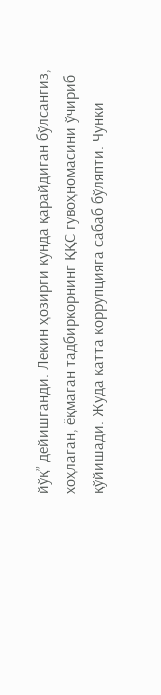йўқ” дейишганди. Лекин ҳозирги кунда қарайдиган бўлсангиз, хоҳлаган, ёқмаган тадбиркорнинг ҚҚС гувоҳномасини ўчириб қўйишади. Жуда катта коррупцияга сабаб бўляпти. Чунки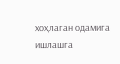хоҳлаган одамига ишлашга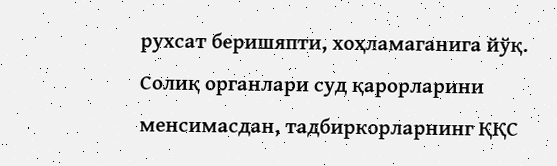рухсат беришяпти, хоҳламаганига йўқ. Солиқ органлари суд қарорларини менсимасдан, тадбиркорларнинг ҚҚС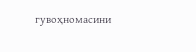гувоҳномасини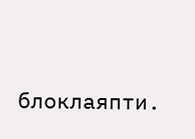блоклаяпти.